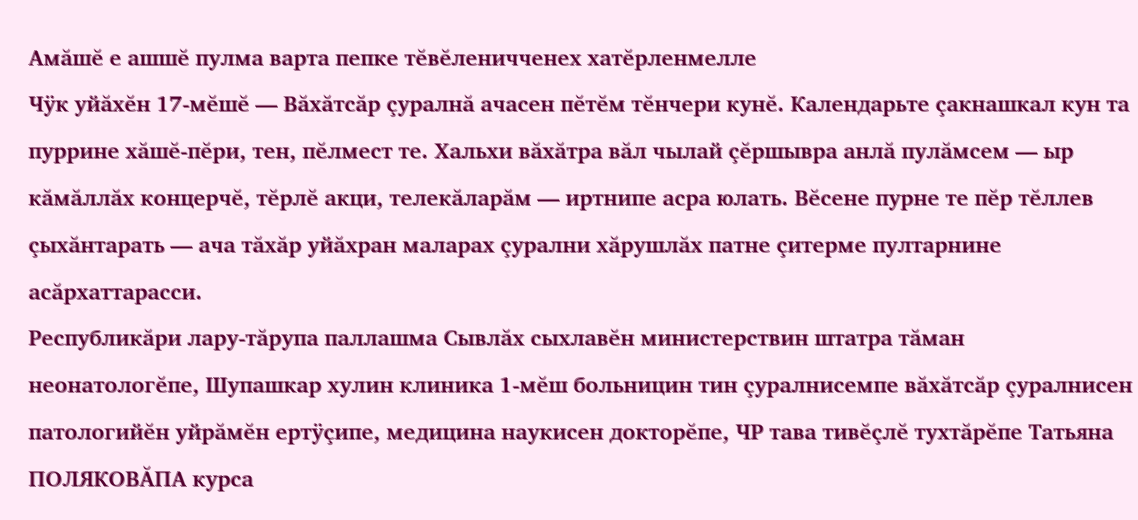Амăшĕ е ашшĕ пулма варта пепке тĕвĕленичченех хатĕрленмелле
Чÿк уйăхĕн 17-мĕшĕ — Вăхăтсăр çуралнă ачасен пĕтĕм тĕнчери кунĕ. Календарьте çакнашкал кун та пуррине хăшĕ-пĕри, тен, пĕлмест те. Хальхи вăхăтра вăл чылай çĕршывра анлă пулăмсем — ыр кăмăллăх концерчĕ, тĕрлĕ акци, телекăларăм — иртнипе асра юлать. Вĕсене пурне те пĕр тĕллев çыхăнтарать — ача тăхăр уйăхран маларах çурални хăрушлăх патне çитерме пултарнине асăрхаттарасси.
Республикăри лару-тăрупа паллашма Сывлăх сыхлавĕн министерствин штатра тăман неонатологĕпе, Шупашкар хулин клиника 1-мĕш больницин тин çуралнисемпе вăхăтсăр çуралнисен патологийĕн уйрăмĕн ертÿçипе, медицина наукисен докторĕпе, ЧР тава тивĕçлĕ тухтăрĕпе Татьяна ПОЛЯКОВĂПА курса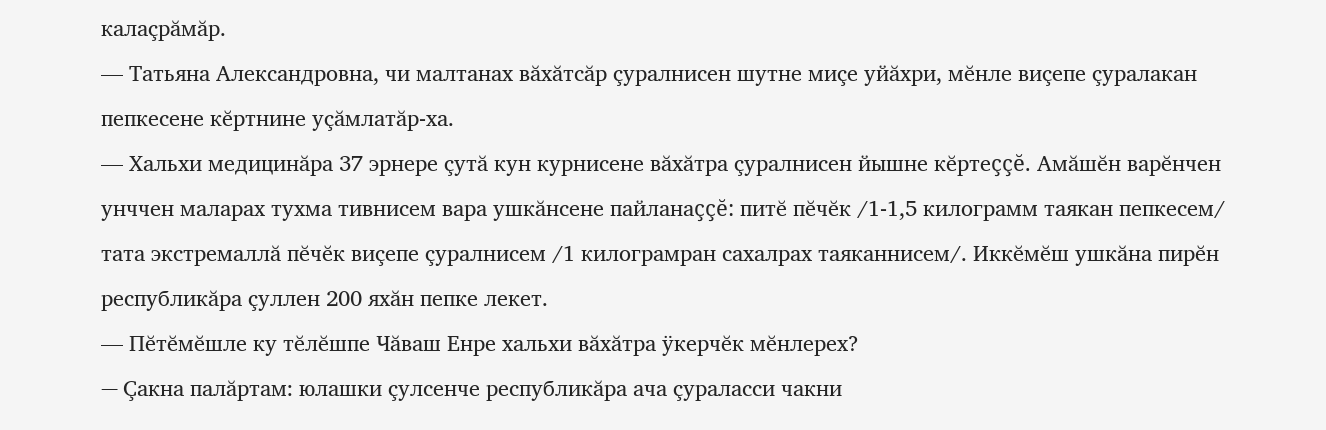калаçрăмăр.
— Татьяна Александровна, чи малтанах вăхăтсăр çуралнисен шутне миçе уйăхри, мĕнле виçепе çуралакан пепкесене кĕртнине уçăмлатăр-ха.
— Хальхи медицинăра 37 эрнере çутă кун курнисене вăхăтра çуралнисен йышне кĕртеççĕ. Амăшĕн варĕнчен унччен маларах тухма тивнисем вара ушкăнсене пайланаççĕ: питĕ пĕчĕк /1-1,5 килограмм таякан пепкесем/ тата экстремаллă пĕчĕк виçепе çуралнисем /1 килограмран сахалрах таяканнисем/. Иккĕмĕш ушкăна пирĕн республикăра çуллен 200 яхăн пепке лекет.
— Пĕтĕмĕшле ку тĕлĕшпе Чăваш Енре хальхи вăхăтра ÿкерчĕк мĕнлерех?
— Çакна палăртам: юлашки çулсенче республикăра ача çураласси чакни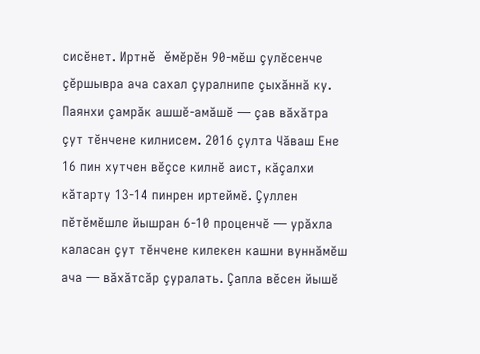сисĕнет. Иртнĕ ĕмĕрĕн 90-мĕш çулĕсенче çĕршывра ача сахал çуралнипе çыхăннă ку. Паянхи çамрăк ашшĕ-амăшĕ — çав вăхăтра çут тĕнчене килнисем. 2016 çулта Чăваш Ене 16 пин хутчен вĕçсе килнĕ аист, кăçалхи кăтарту 13-14 пинрен иртеймĕ. Çуллен пĕтĕмĕшле йышран 6-10 проценчĕ — урăхла каласан çут тĕнчене килекен кашни вуннăмĕш ача — вăхăтсăр çуралать. Çапла вĕсен йышĕ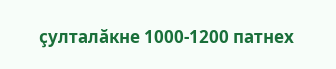çулталăкне 1000-1200 патнех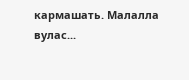кармашать. Малалла вулас...